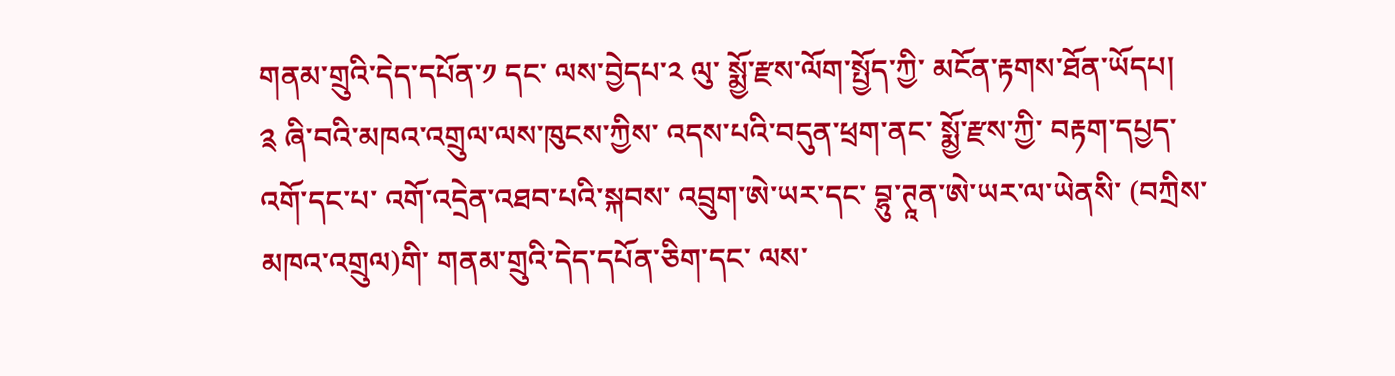གནམ་གྲུའི་དེད་དཔོན་༡ དང་ ལས་བྱེདཔ་༢ ལུ་ སྨྱོ་རྫས་ལོག་སྤྱོད་ཀྱི་ མངོན་རྟགས་ཐོན་ཡོདཔ།
༉ ཞི་བའི་མཁའ་འགྲུལ་ལས་ཁུངས་ཀྱིས་ འདས་པའི་བདུན་ཕྲག་ནང་ སྨྱོ་རྫས་ཀྱི་ བརྟག་དཔྱད་འགོ་དང་པ་ འགོ་འདྲེན་འཐབ་པའི་སྐབས་ འབྲུག་ཨེ་ཡར་དང་ བྷུ་ཊཱན་ཨེ་ཡར་ལ་ཡེནསི་ (བཀྲིས་མཁའ་འགྲུལ)གི་ གནམ་གྲུའི་དེད་དཔོན་ཅིག་དང་ ལས་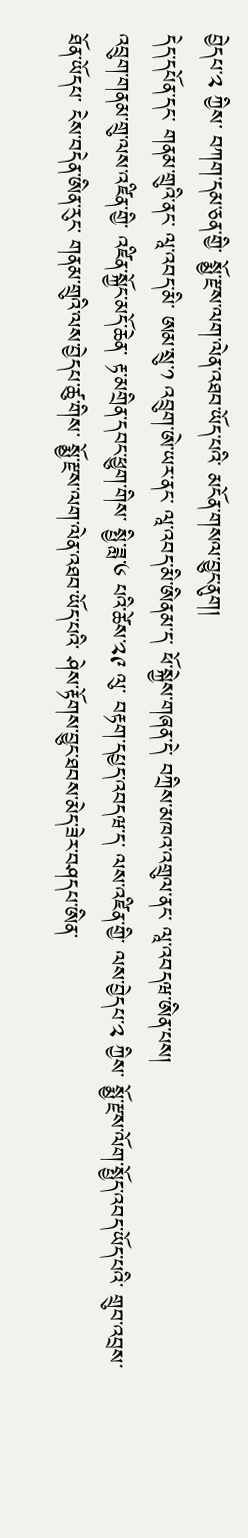བྱེདཔ་༢ ཀྱིས་ བཀག་དམ་ཅན་གྱི་ སྨྱོ་རྫས་ལག་ལེན་འཐབ་ཡོད་པའི་ མངོན་གསལ་བྱུང་ནུག།
དེད་དཔོན་དང་ གནམ་གྲུའི་ནང་ ལཱ་འབད་མི་ ཨམ་སྲུ་༡ འབྲུག་ཨེ་ཡར་ནང་ ལཱ་འབད་མི་ཨིནམ་ད་ ཕོ་སྐྱེས་གཞན་དེ་ བཀྲིས་མཁའ་འགྲུལ་ནང་ ལཱ་འབདཝ་ཨིན་པས།
འབྲུག་གནམ་གྲུ་ལས་འཛིན་གྱི་ འཛིན་སྐྱོང་མདོ་ཆེན་ རྟ་མགྲིན་དབང་ཕྱུག་གིས་ སྤྱི་ཟླ་༦ པའི་ཚེས་༢༩ ལུ་ བརྟག་དཔྱད་འབདཝ་ད་ ལས་འཛིན་གྱི་ ལས་བྱེདཔ་༢ ཀྱིས་ སྨྱོ་རྫས་ལོག་སྤྱོད་འབད་ཡོད་པའི་ གྲུབ་འབྲས་ཐོན་ཡོདཔ་ ངེས་བདེན་ཨིན་རུང་ གནམ་གྲུའི་ལས་བྱེདཔ་ཚུ་གིས་ སྨྱོ་རྫས་ལག་ལེན་འཐབ་ཡོད་པའི་ ཤེས་རྟོགས་བྱུང་ཐབས་མེད་ཟེར་བཤདཔ་ཨིན་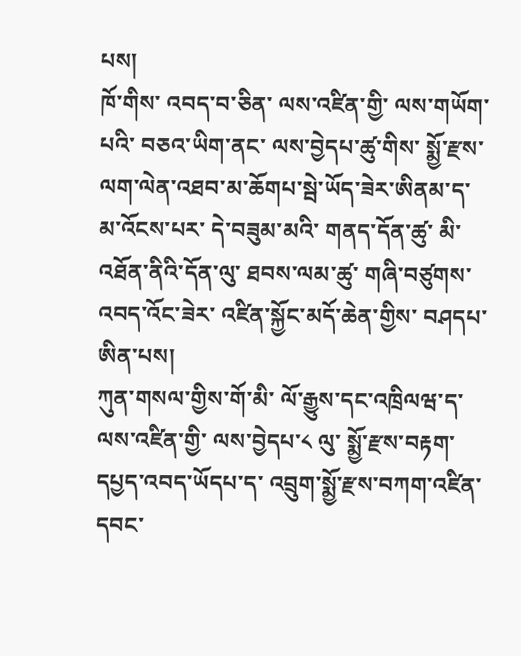པས།
ཁོ་གིས་ འབད་བ་ཅིན་ ལས་འཛིན་གྱི་ ལས་གཡོག་པའི་ བཅའ་ཡིག་ནང་ ལས་བྱེདཔ་ཚུ་གིས་ སྨྱོ་རྫས་ལག་ལེན་འཐབ་མ་ཆོགཔ་སྦེ་ཡོད་ཟེར་ཨིནམ་ད་ མ་འོངས་པར་ དེ་བཟུམ་མའི་ གནད་དོན་ཚུ་ མི་འཐོན་ནིའི་དོན་ལུ་ ཐབས་ལམ་ཚུ་ གཞི་བཙུགས་འབད་འོང་ཟེར་ འཛིན་སྐྱོང་མདོ་ཆེན་གྱིས་ བཤདཔ་ཨིན་པས།
ཀུན་གསལ་གྱིས་གོ་མི་ ལོ་རྒྱུས་དང་འཁྲིལཝ་ད་ ལས་འཛིན་གྱི་ ལས་བྱེདཔ་༨ ལུ་ སྨྱོ་རྫས་བརྟག་དཔྱད་འབད་ཡོདཔ་ད་ འབྲུག་སྨྱོ་རྫས་བཀག་འཛིན་དབང་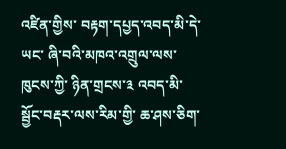འཛིན་གྱིས་ བརྟག་དཔྱད་འབད་མི་དེ་ཡང་ ཞི་བའི་མཁའ་འགྲུལ་ལས་ཁུངས་ཀྱི་ ཉིན་གྲངས་༣ འབད་མི་ སྦྱོང་བརྡར་ལས་རིམ་གྱི་ ཆ་ཤས་ཅིག་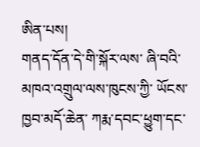ཨིན་པས།
གནད་དོན་དེ་གི་སྐོར་ལས་ ཞི་བའི་མཁའ་འགྲུལ་ལས་ཁུངས་ཀྱི་ ཡོངས་ཁྱབ་མདོ་ཆེན་ ཀརྨ་དབང་ཕྱུག་དང་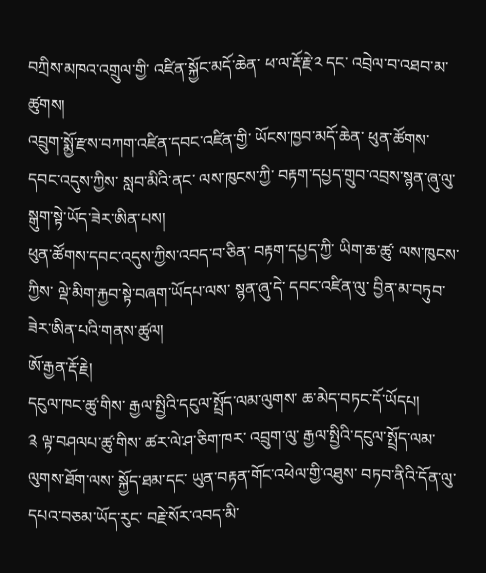བཀྲིས་མཁའ་འགྲུལ་གྱི་ འཛིན་སྐྱོང་མདོ་ཆེན་ ཕ་ལ་རྡོ་རྗེ་༢ དང་ འབྲེལ་བ་འཐབ་མ་ཚུགས།
འབྲུག་སྨྱོ་རྫས་བཀག་འཛིན་དབང་འཛིན་གྱི་ ཡོངས་ཁྱབ་མདོ་ཆེན་ ཕུན་ཚོགས་དབང་འདུས་ཀྱིས་ སླབ་མིའི་ནང་ ལས་ཁུངས་ཀྱི་ བརྟག་དཔྱད་གྲུབ་འབྲས་སྙན་ཞུ་ལུ་ སྒུག་སྟེ་ཡོད་ཟེར་ཨིན་པས།
ཕུན་ཚོགས་དབང་འདུས་ཀྱིས་འབད་བ་ཅིན་ བརྟག་དཔྱད་ཀྱི་ ཡིག་ཆ་ཚུ་ ལས་ཁུངས་ཀྱིས་ ལྡེ་མིག་རྐྱབ་སྟེ་བཞག་ཡོདཔ་ལས་ སྙན་ཞུ་དེ་ དབང་འཛིན་ལུ་ བྱིན་མ་བཏུབ་ཟེར་ཨིན་པའི་གནས་ཚུལ།
ཨོ་རྒྱན་རྡོ་རྗེ།
དངུལ་ཁང་ཚུ་གིས་ རྒྱལ་སྤྱིའི་དངུལ་སྤྲོད་ལམ་ལུགས་ ཆ་མེད་བཏང་དོ་ཡོདཔ།
༉ ལྟ་བཤལཔ་ཚུ་གིས་ ཚར་ལེ་ཤ་ཅིག་ཁར་ འབྲུག་ལུ་ རྒྱལ་སྤྱིའི་དངུལ་སྤྲོད་ལམ་ལུགས་ཐོག་ལས་ སྐྱོད་ཐམ་དང་ ཡུན་བརྟན་གོང་འཕེལ་གྱི་འཐུས་ བཏབ་ནིའི་དོན་ལུ་ དཔའ་བཅམ་ཡོད་རུང་ བརྗེ་སོར་འབད་མི་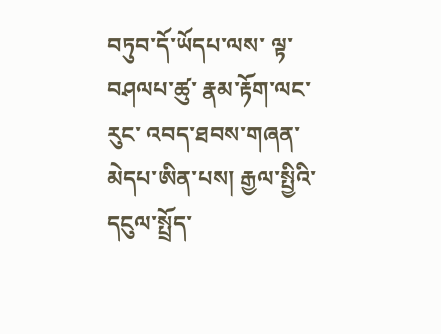བཏུབ་དོ་ཡོདཔ་ལས་ ལྟ་བཤལཔ་ཚུ་ རྣམ་རྟོག་ལང་རུང་ འབད་ཐབས་གཞན་མེདཔ་ཨིན་པས། རྒྱལ་སྤྱིའི་དངུལ་སྤྲོད་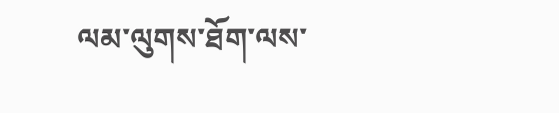ལམ་ལུགས་ཐོག་ལས་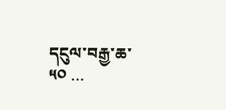དངུལ་བརྒྱ་ཆ་༥༠ …